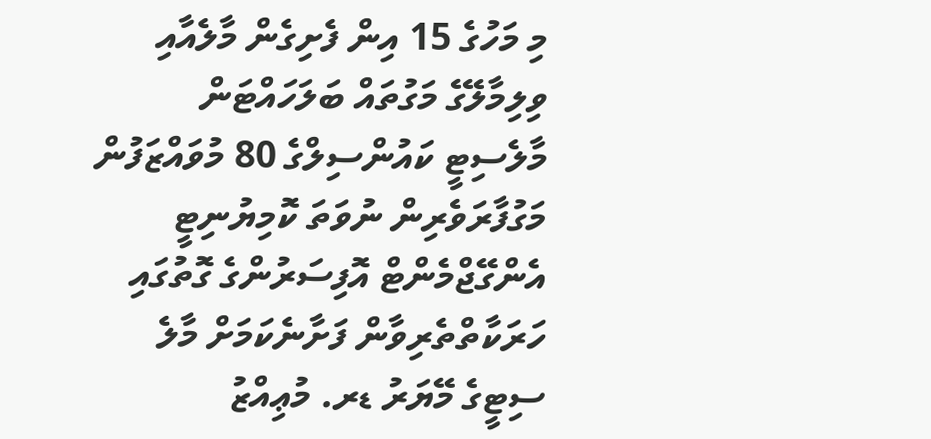މި މަހުގެ 15 އިން ފެށިގެން މާލެއާއި ވިލިމާލޭގެ މަގުތައް ބަލަހައްޓަން މާލެސިޓީ ކައުންސިލްގެ 80 މުވައްޒަފުން މަގުފާރަވެރިން ނުވަތަ ކޮމިޔުނިޓީ އެންގޭޖްމެންޓް އޮފިސަރުންގެ ގޮތުގައި ހަރަކާތްތެރިވާން ފަށާނެކަމަށް މާލެ ސިޓީގެ މޭޔަރު ޑރ. މުޢިއްޒު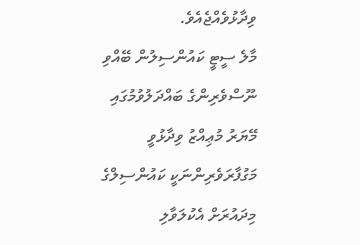ވިދާޅުވެއްޖެއެވެ.
މާލެ ސީޓީ ކައުންސިލުން ބޭއްވި ނޫސްވެރިންގެ ބައްދަލުވުމުގައި މޭޔަރު މުޢިއްޒު ވިދާޅުވީ މަގުފާރަވެރިންނަކީ ކައުންސިލްގެ މިދައުރަށް އެކުލަވާލި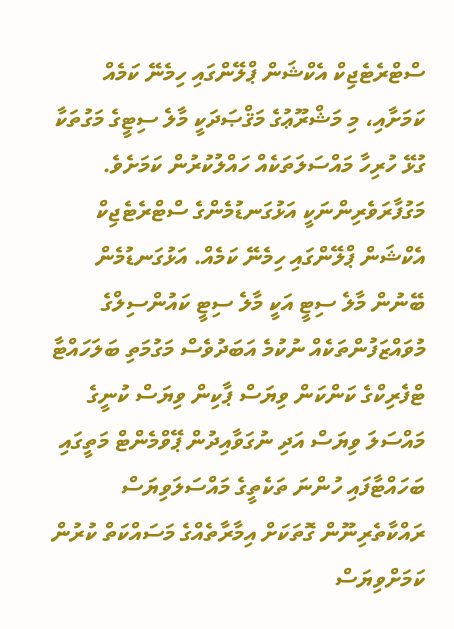ސްޓްރެޓެޖިކް އެކްޝަން ޕްލޭންގައި ހިމެނޭ ކަމެއް ކަމަށާއި، މި މަޝްރޫޢުގެ މަޤްޞަދަކީ މާލެ ސިޓީގެ މަގުތަކާ ގުޅޭ ހުރިހާ މައްސަލަތަކެއް ހައްލުކުރުން ކަމަށެވެ.
މަގުފާރަވެރިންނަކީ އަޅުގަނޑުމެންގެ ސްޓްރެޓެޖިކް އެކްޝަން ޕްލޭންގައި ހިމެނޭ ކަމެއް. އަޅުގަނޑުމެން ބޭނުން މާލެ ސިޓީ އަކީ މާލެ ސިޓީ ކައުންސިލްގެ މުވައްޒަފުންތަކެއް ނުކުމެ އަބަދުވެސް މަގުމަތި ބަލަހައްޓާ ޓްފެރިކްގެ ކަންކަން ވިޔަސް ޕާކިން ވިޔަސް ކުނީގެ މައްސަލަ ވިޔަސް އަދި ނުގަވާއިދުން ޕޭވްމެންޓް މަތީގައި ބަހައްޓާފައި ހުންނަ ތަކެތީގެ މައްސަލަވިޔަސް ރައްކާތެރިނޫން ގޮތަކަށް އިމާރާތެއްގެ މަސައްކަތް ކުރުން ކަމަށްވިޔަސް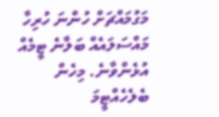މަގުމައްޗަށް ހުންނަ ހުރިހާ މައްސަލައެއް ބަލާނެ ޓީމެއް އުޅެންވާނެ. މިހެން ބެލެހެއްޓީމަ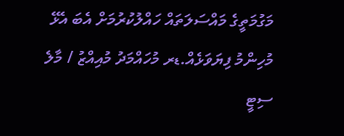މަގުމަތީގެ މައްސަލަތައް ހައްލުކުރުމަށް އެބަ އެޅޭ މުހިންމު ފިޔަވަޅެއް.ޑރ މުހައްމަދު މުއިއްޒު / މާލެ ސިޓީ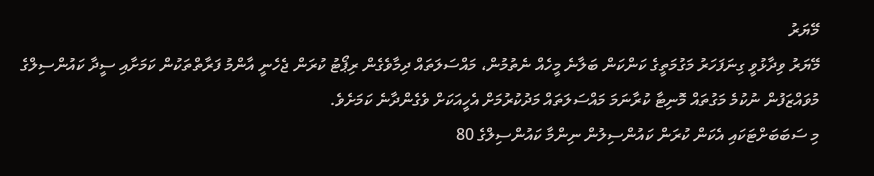މޭޔަރު
މޭޔަރު ވިދާޅުވީ ގިނަފަހަރު މަގުމަތީގެ ކަންކަން ބަލާނެ މީހެއް ނެތުމުން، މައްސަލަތައް ދިމާވެގެން ރިޕޯޓު ކުރަން ޖެހެނީ އާންމު ފަރާތްތަކުން ކަމަށާއި ސީދާ ކައުންސިލްގެ މުވައްޒަފުން ނުކުމެ މަގުތައް މޮނިޓާ ކުރާނަމަ މައްސަލަތައް މަދުކުރުމަށް އެހީއަކަށް ވެގެންދާނެ ކަމަށެވެ.
މި ސަބަބަށްޓަކައި އެކަން ކުރަން ކައުންސިލުން ނިންމާ ކައުންސިލްގެ 80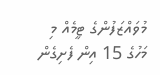މުވައްޒަފުންގެ ޓީމެއް މި މަހުގެ 15 އިން ފެށިގެން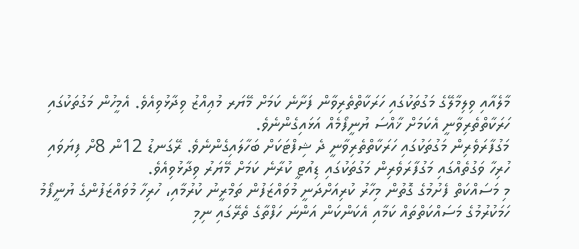މާލެއާއި ވިލިމާލޭގެ މަގުތަކުގައި ހަރަކާތްތެރިވާން ފަށާނެ ކަމަށް މޭޔަރ މުޢިއްޒު ވިދާޅުވިއެވެ. އެމީހުން މަގުތަކުގައި ހަރަކާތްތެރިވާނީ އެކަމަށް ޚާއްސަ ޔުނީފޯމެއް އަޅައިގެންނެވެ.
މަގުފާރަވެރިން މަގުތަކުގައި ހަރަކާތްތެރިވާނީ ދެ ޝިފްޓަކަށް ބަހާލައިގެންނެވެ. ރޭގަނޑު 12ން 8ށް ފިޔަވައި ހުރިހާ ވަގުތެއްގައި މަގުފާރަވެރިން މަގުތަކުގައި ޑިއުޓީ ކުރާނެ ކަމަށް މޭޔަރު ވިދާޅުވިއެވެ.
މި މަސައްކަތް ފެށުމުގެ ގޮތުން މިހާރު ކުރިއަށްދަނީ މުވައްޒަފުން ތަމްރީނު ކުރުމާއި، ހުރިހާ މުވައްޒަފުންގެ ޔުނީފޯމު ހަމަކުރުމުގެ މަސައްކަތްތައް ކަމާއި އެކަންކަން އަންނަ ހަފްތާގެ ތެރޭގައި ނިމި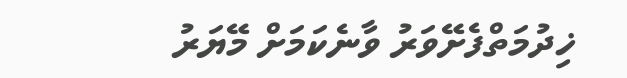ޚިދުމަތްފެށޭވަރު ވާނެކަމަށް މޭޔަރު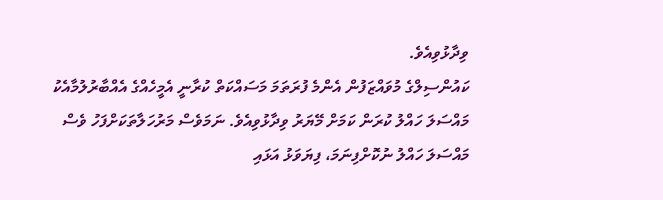ވިދާޅުވިއެވެ.
ކައުންސިލްގެ މުވައްޒަފުން އެންމެ ފުރަތަމަ މަސައްކަތް ކުރާނީ އެމީހެއްގެ އެއްބާރުލުމާއެކު މައްސަލަ ހައްލު ކުރަން ކަމަށް މޭޔަރު ވިދާޅުވިއެވެ. ނަމަވެސް މަރުހަލާތަކަށްފަހު ވެސް މައްސަލަ ހައްލު ނުކޮށްފިނަމަ، ފިޔަވަޅު އަޅައި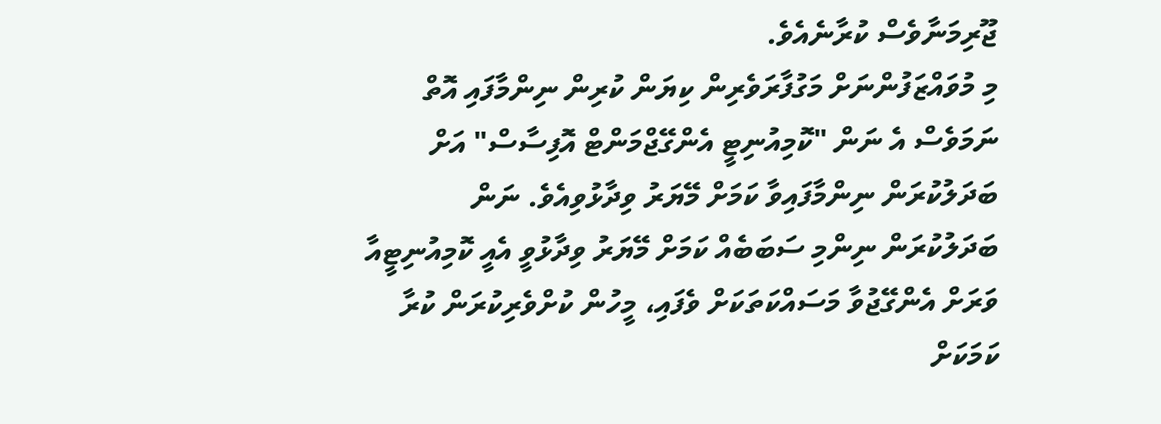ޖޫރިމަނާވެސް ކުރާނެއެވެ.
މި މުވައްޒަފުންނަށް މަގުފާރަވެރިން ކިޔަން ކުރިން ނިންމާފައި އޮތް ނަމަވެސް އެ ނަން "ކޮމިއުނިޓީ އެންގޭޖްމަންޓް އޮފިސާސް" އަށް ބަދަލުކުރަން ނިންމާފައިވާ ކަމަށް މޭޔަރު ވިދާޅުވިއެވެ. ނަން ބަދަލުކުރަން ނިންމި ސަބަބެއް ކަމަށް މޭޔަރު ވިދާޅުވީ އެއީ ކޮމިއުނިޓީއާ ވަރަށް އެންގޭޖުވާ މަސައްކަތަކަށް ވެފައި، މީހުން ކުށްވެރިކުރަން ކުރާ ކަމަކަށް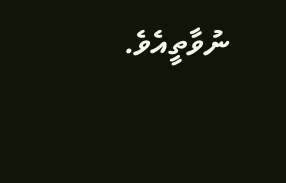ނުވާތީއެވެ.